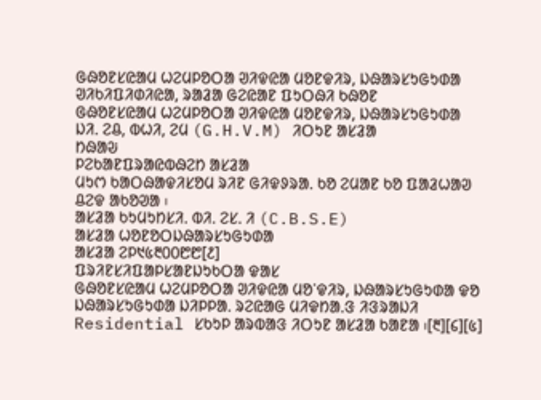ᱜᱷᱚᱱᱥᱭᱟᱢ ᱦᱮᱢᱞᱚᱛᱟ ᱣᱤᱫᱭᱟ ᱢᱚᱱᱫᱤᱨ, ᱡᱷᱟᱨᱥᱩᱜᱩᱰᱟ
ᱣᱤᱠᱤᱯᱤᱰᱤᱭᱟ, ᱨᱟᱲᱟ ᱜᱮᱭᱟᱱ ᱯᱩᱛᱷᱤ ᱠᱷᱚᱱ
ᱜᱷᱚᱱᱥᱭᱟᱢ ᱦᱮᱢᱞᱚᱛᱟ ᱣᱤᱫᱭᱟ ᱢᱚᱱᱫᱤᱨ, ᱡᱷᱟᱨᱥᱩᱜᱩᱰᱟ
ᱡᱤ. ᱮᱪ, ᱵᱦᱤ, ᱮᱢ (G.H.V.M) ᱤᱛᱩᱱ ᱟᱥᱲᱟ
ᱴᱷᱟᱶ
ᱞᱮᱠᱟᱱᱯᱨᱟᱭᱵᱷᱮᱴ ᱟᱥᱲᱟ
ᱢᱩᱬ ᱠᱟᱛᱷᱟᱫᱤᱥᱚᱢ ᱨᱤᱱ ᱜᱤᱫᱽᱨᱟ. ᱠᱚ ᱮᱢᱟᱱ ᱠᱚ ᱯᱟᱲᱦᱟᱣ ᱪᱮᱫ ᱟᱠᱚᱣᱟ ᱾
ᱟᱥᱲᱟ ᱠᱩᱢᱩᱴᱥᱤ. ᱵᱤ. ᱮᱥ. ᱤ (C.B.S.E)
ᱟᱥᱲᱟ ᱦᱚᱱᱚᱛᱡᱷᱟᱨᱥᱩᱜᱩᱰᱟ
ᱟᱥᱲᱟ ᱮᱞ᱑᱕᱓᱐᱐᱘᱘[᱒]
ᱯᱨᱤᱱᱥᱤᱯᱟᱞᱥᱟᱱᱡᱩᱠᱛᱟ ᱫᱟᱥ
ᱜᱷᱚᱱᱥᱭᱟᱢ ᱦᱮᱢᱞᱚᱛᱟ ᱣᱤᱫᱭᱟ ᱢᱚᱸᱫᱤᱨ, ᱡᱷᱟᱨᱥᱩᱜᱩᱰᱟ ᱫᱚ ᱡᱷᱟᱨᱥᱩᱜᱩᱰᱟ ᱡᱤᱞᱞᱟ. ᱨᱮᱭᱟᱜ ᱢᱤᱫᱴᱟᱹᱝ ᱤᱝᱨᱟᱡᱤ Residential ᱥᱠᱩᱞ ᱟᱨᱵᱟᱝ ᱤᱛᱩᱱ ᱟᱥᱲᱟ ᱠᱟᱱᱟ ᱾[᱓][᱔][᱕]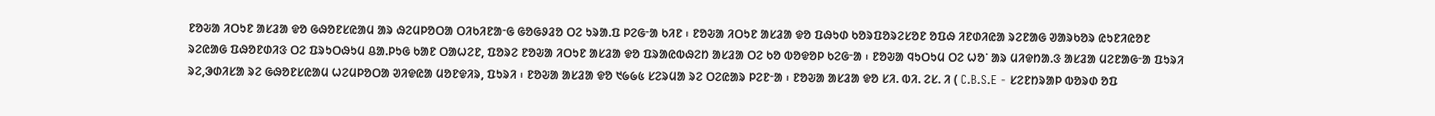ᱱᱚᱶᱟ ᱤᱛᱩᱱ ᱟᱥᱲᱟ ᱫᱚ ᱜᱷᱚᱱᱥᱭᱟᱢ ᱟᱨ ᱷᱮᱢᱞᱚᱛᱟ ᱛᱤᱠᱤᱱᱟᱼᱜ ᱜᱚᱜᱽᱲᱚ ᱛᱮ ᱩᱨᱟ.ᱯ ᱞᱮᱜᱼᱟ ᱠᱤᱱ ᱾ ᱱᱚᱶᱟ ᱤᱛᱩᱱ ᱟᱥᱲᱟ ᱫᱚ ᱯᱷᱩᱰ ᱠᱚᱨᱯᱚᱨᱮᱥᱚᱱ ᱚᱯᱷ ᱤᱱᱰᱤᱭᱟ ᱨᱮᱱᱟᱜ ᱣᱟᱨᱠᱚᱨ ᱭᱩᱱᱤᱭᱚᱱ ᱨᱮᱭᱟᱜ ᱯᱷᱚᱱᱰᱤᱝ ᱛᱮ ᱯᱨᱩᱛᱷᱩᱢ ᱪᱟ.ᱞᱩᱜ ᱠᱟᱱ ᱛᱟᱦᱮᱱ, ᱯᱚᱨᱮ ᱱᱚᱶᱟ ᱤᱛᱩᱱ ᱟᱥᱲᱟ ᱫᱚ ᱯᱨᱟᱭᱵᱷᱮᱴ ᱟᱥᱲᱟ ᱛᱮ ᱠᱚ ᱵᱚᱫᱚᱞ ᱠᱮᱜᱼᱟ ᱾ ᱱᱚᱶᱟ ᱧᱩᱛᱩᱢ ᱛᱮ ᱦᱚᱸ ᱟᱨ ᱢᱤᱫᱴᱟ.ᱝ ᱟᱥᱲᱟ ᱢᱮᱱᱟᱜᱼᱟ ᱯᱩᱨᱤ ᱨᱮ,ᱳᱰᱤᱥᱟ ᱨᱮ ᱜᱷᱚᱱᱥᱭᱟᱢ ᱦᱮᱢᱞᱚᱛᱟ ᱣᱤᱫᱭᱟ ᱢᱚᱱᱫᱤᱨ, ᱯᱩᱨᱤ ᱾ ᱱᱚᱶᱟ ᱟᱥᱲᱟ ᱫᱚ ᱑᱙᱙᱕ ᱥᱮᱨᱢᱟ ᱨᱮ ᱛᱮᱭᱟᱨ ᱞᱮᱱᱼᱟ ᱾ ᱱᱚᱶᱟ ᱟᱥᱲᱟ ᱫᱚ ᱥᱤ. ᱵᱤ. ᱮᱥ. ᱤ ( C.B.S.E - ᱥᱮᱱᱴᱨᱟᱞ ᱵᱚᱨᱰ ᱚᱯ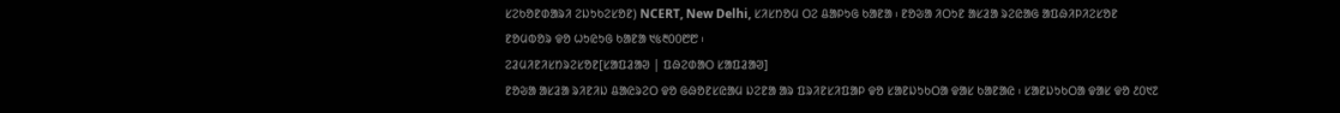ᱥᱮᱠᱚᱱᱰᱟᱨᱤ ᱮᱡᱩᱠᱮᱥᱚᱱ) NCERT, New Delhi, ᱥᱤᱥᱴᱚᱢ ᱛᱮ ᱪᱟᱞᱩᱜ ᱠᱟᱱᱟ ᱾ ᱱᱚᱶᱟ ᱤᱛᱩᱱ ᱟᱥᱲᱟ ᱨᱮᱭᱟᱜ ᱟᱯᱷᱤᱞᱤᱮᱥᱚᱱ ᱱᱚᱢᱵᱚᱨ ᱫᱚ ᱦᱩᱭᱩᱜ ᱠᱟᱱᱟ ᱑᱕᱓᱐᱐᱘᱘ ᱾
ᱮᱲᱢᱤᱱᱤᱥᱴᱨᱮᱥᱚᱱ[ᱥᱟᱯᱲᱟᱣ | ᱯᱷᱮᱰᱟᱛ ᱥᱟᱯᱲᱟᱣ]
ᱱᱚᱶᱟ ᱟᱥᱲᱟ ᱨᱤᱱᱤᱡ ᱪᱟᱭᱨᱮᱛ ᱫᱚ ᱜᱷᱚᱱᱥᱭᱟᱢ ᱡᱮᱱᱟ ᱟᱨ ᱯᱨᱤᱱᱥᱤᱯᱟᱞ ᱫᱚ ᱥᱟᱱᱡᱩᱠᱛᱟ ᱫᱟᱥ ᱠᱟᱱᱟᱭ ᱾ ᱥᱟᱱᱡᱩᱠᱛᱟ ᱫᱟᱥ ᱫᱚ ᱒᱐᱑᱗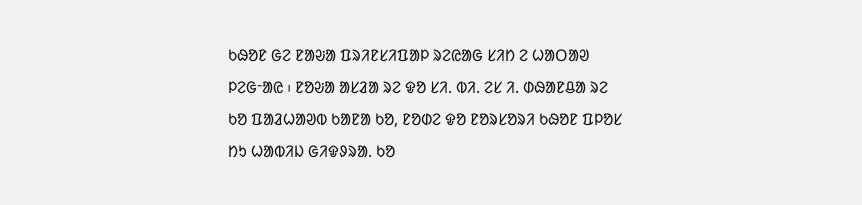ᱠᱷᱚᱱ ᱜᱮ ᱱᱟᱶᱟ ᱯᱨᱤᱱᱥᱤᱯᱟᱞ ᱨᱮᱭᱟᱜ ᱥᱤᱴ ᱮ ᱦᱟᱛᱟᱣ ᱞᱮᱜᱼᱟᱭ ᱾ ᱱᱚᱶᱟ ᱟᱥᱲᱟ ᱨᱮ ᱫᱚ ᱥᱤ. ᱵᱤ. ᱮᱥ ᱤ. ᱰᱷᱟᱱᱪᱟ ᱨᱮ ᱠᱚ ᱯᱟᱲᱦᱟᱣᱵ ᱠᱟᱱᱟ ᱠᱚ, ᱱᱚᱰᱮ ᱫᱚ ᱱᱚᱨᱥᱚᱨᱤ ᱠᱷᱚᱱ ᱯᱞᱚᱥ ᱴᱩ ᱦᱟᱵᱤᱡ ᱜᱤᱫᱽᱨᱟ. ᱠᱚ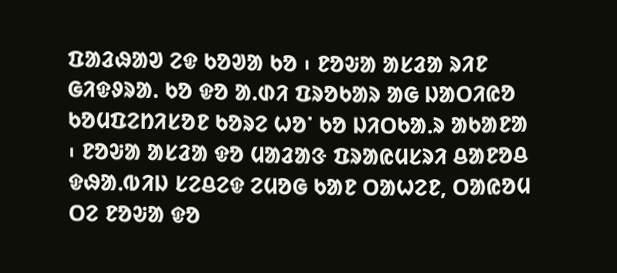ᱯᱟᱲᱷᱟᱣ ᱮᱫ ᱠᱚᱣᱟ ᱠᱚ ᱾ ᱱᱚᱶᱟ ᱟᱥᱲᱟ ᱨᱤᱱ ᱜᱤᱫᱽᱨᱟ. ᱠᱚ ᱫᱚ ᱟ.ᱰᱤ ᱯᱨᱚᱠᱟᱨ ᱟᱜ ᱡᱟᱛᱤᱭᱚ ᱠᱚᱢᱯᱮᱴᱤᱥᱚᱱ ᱠᱚᱨᱮ ᱦᱚᱸ ᱠᱚ ᱡᱤᱛᱠᱟᱹᱨ ᱟᱠᱟᱱᱟ ᱾ ᱱᱚᱶᱟ ᱟᱥᱲᱟ ᱫᱚ ᱢᱟᱲᱟᱝ ᱯᱨᱟᱭᱢᱥᱨᱤ ᱪᱟᱱᱚᱪ ᱫᱷᱟᱹᱵᱤᱡ ᱥᱮᱪᱮᱫ ᱮᱢᱚᱜ ᱠᱟᱱ ᱛᱟᱦᱮᱱ, ᱛᱟᱭᱚᱢ ᱛᱮ ᱱᱚᱶᱟ ᱫᱚ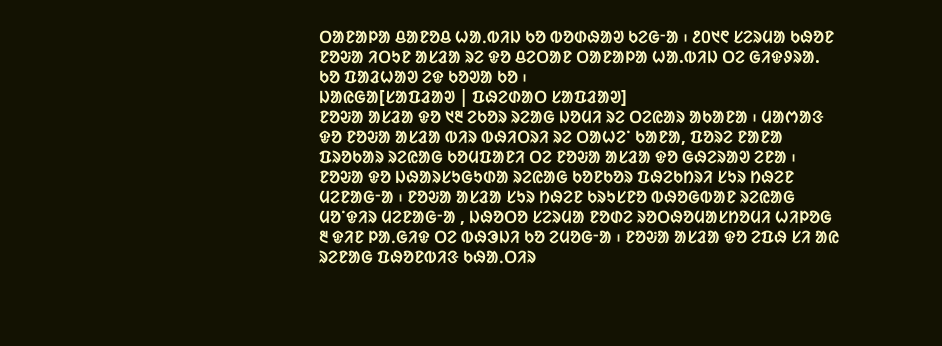ᱛᱟᱱᱟᱞᱟ ᱪᱟᱱᱚᱪ ᱦᱟᱹᱵᱤᱡ ᱠᱚ ᱵᱚᱰᱷᱟᱣ ᱠᱮᱜᱼᱟ ᱾ ᱒᱐᱑᱖ ᱥᱮᱨᱢᱟ ᱠᱷᱚᱱ ᱱᱚᱶᱟ ᱤᱛᱩᱱ ᱟᱥᱲᱟ ᱨᱮ ᱫᱚ ᱪᱮᱛᱟᱱ ᱛᱟᱱᱟᱞᱟ ᱦᱟ.ᱵᱤᱡ ᱛᱮ ᱜᱤᱫᱽᱨᱟ. ᱠᱚ ᱯᱟᱲᱦᱟᱣ ᱮᱫ ᱠᱚᱣᱟ ᱠᱚ ᱾
ᱡᱟᱭᱜᱟ[ᱥᱟᱯᱲᱟᱣ | ᱯᱷᱮᱰᱟᱛ ᱥᱟᱯᱲᱟᱣ]
ᱱᱚᱶᱟ ᱟᱥᱲᱟ ᱫᱚ ᱑᱓ ᱮᱠᱚᱨ ᱨᱮᱟᱜ ᱡᱚᱢᱤ ᱨᱮ ᱛᱮᱭᱟᱨ ᱟᱠᱟᱱᱟ ᱾ ᱢᱟᱬᱟᱝ ᱫᱚ ᱱᱚᱶᱟ ᱟᱥᱲᱟ ᱵᱤᱨ ᱵᱷᱤᱛᱨᱤ ᱨᱮ ᱛᱟᱦᱮᱸ ᱠᱟᱱᱟ, ᱯᱚᱨᱮ ᱱᱟᱱᱟ ᱯᱨᱚᱠᱟᱨ ᱨᱮᱭᱟᱜ ᱠᱚᱢᱯᱟᱱᱤ ᱛᱮ ᱱᱚᱶᱟ ᱟᱥᱲᱟ ᱫᱚ ᱜᱷᱮᱨᱟᱣ ᱮᱱᱟ ᱾ ᱱᱚᱶᱟ ᱫᱚ ᱡᱷᱟᱨᱥᱩᱜᱩᱰᱟ ᱨᱮᱭᱟᱜ ᱠᱚᱱᱠᱚᱨ ᱯᱷᱮᱠᱴᱨᱤ ᱥᱩᱨ ᱴᱷᱮᱱ ᱢᱮᱱᱟᱜᱼᱟ ᱾ ᱱᱚᱶᱟ ᱟᱥᱲᱟ ᱥᱩᱨ ᱴᱷᱮᱱ ᱠᱨᱩᱥᱱᱚ ᱵᱷᱚᱜᱵᱟᱱ ᱨᱮᱭᱟᱜ ᱢᱚᱸᱫᱤᱨ ᱢᱮᱱᱟᱜᱼᱟ , ᱡᱷᱚᱛᱚ ᱥᱮᱨᱢᱟ ᱱᱚᱰᱮ ᱨᱚᱛᱷᱚᱢᱟᱥᱴᱚᱢᱤ ᱦᱤᱞᱚᱜ ᱓ ᱫᱤᱱ ᱞᱟᱹᱜᱤᱫ ᱛᱮ ᱵᱷᱳᱡᱤ ᱠᱚ ᱮᱢᱚᱜᱼᱟ ᱾ ᱱᱚᱶᱟ ᱟᱥᱲᱟ ᱫᱚ ᱮᱯᱷ ᱥᱤ ᱟᱭ ᱨᱮᱱᱟᱜ ᱯᱷᱚᱱᱵᱤᱝ ᱠᱷᱟᱹᱛᱤᱨ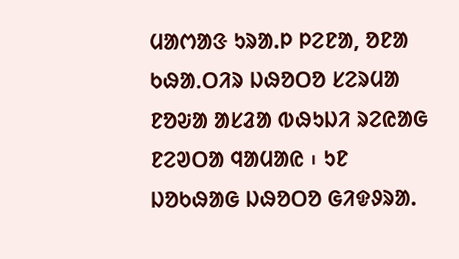ᱢᱟᱬᱟᱝ ᱩᱨᱟ.ᱞ ᱞᱮᱱᱟ, ᱚᱱᱟ ᱠᱷᱟᱹᱛᱤᱨ ᱡᱷᱚᱛᱚ ᱥᱮᱨᱢᱟ ᱱᱚᱶᱟ ᱟᱥᱲᱟ ᱵᱷᱩᱡᱤ ᱨᱮᱭᱟᱜ ᱱᱮᱣᱛᱟ ᱧᱟᱢᱟᱭ ᱾ ᱩᱱ ᱡᱚᱠᱷᱟᱜ ᱡᱷᱚᱛᱚ ᱜᱤᱫᱽᱨᱟ.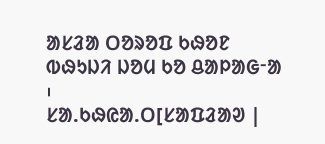ᱟᱥᱲᱟ ᱛᱚᱨᱚᱯ ᱠᱷᱚᱱ ᱵᱷᱩᱡᱤ ᱡᱚᱢ ᱠᱚ ᱪᱟᱞᱟᱜᱼᱟ ᱾
ᱥᱟ.ᱠᱷᱭᱟ.ᱛ[ᱥᱟᱯᱲᱟᱣ |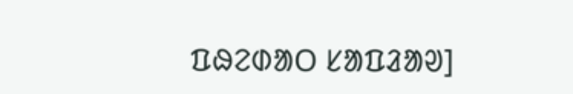ᱯᱷᱮᱰᱟᱛ ᱥᱟᱯᱲᱟᱣ]